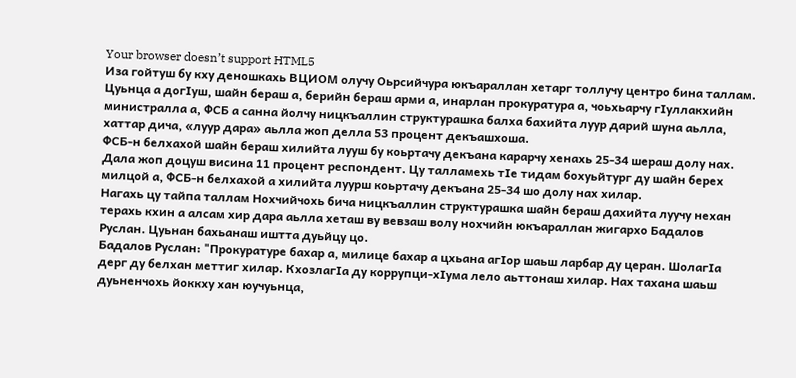Your browser doesn’t support HTML5
Иза гойтуш бу кху деношкахь ВЦИОМ олучу Оьрсийчура юкъараллан хетарг толлучу центро бина таллам. Цуьнца а догIуш, шайн бераш а, берийн бераш арми а, инарлан прокуратура а, чоьхьарчу гIуллакхийн министралла а, ФСБ а санна йолчу ницкъаллин структурашка балха бахийта луур дарий шуна аьлла, хаттар дича, «луур дара» аьлла жоп делла 53 процент декъашхоша.
ФСБ-н белхахой шайн бераш хилийта лууш бу коьртачу декъана карарчу хенахь 25-34 шераш долу нах.
Дала жоп доцуш висина 11 процент респондент. Цу талламехь тIе тидам бохуьйтург ду шайн берех милцой а, ФСБ-н белхахой а хилийта луурш коьртачу декъана 25-34 шо долу нах хилар.
Нагахь цу тайпа таллам Нохчийчохь бича ницкъаллин структурашка шайн бераш дахийта луучу нехан терахь кхин а алсам хир дара аьлла хеташ ву вевзаш волу нохчийн юкъараллан жигархо Бадалов Руслан. Цуьнан бахьанаш иштта дуьйцу цо.
Бадалов Руслан: "Прокуратуре бахар а, милице бахар а цхьана агIор шаьш ларбар ду церан. ШолагIа дерг ду белхан меттиг хилар. КхозлагIа ду коррупци-хIума лело аьттонаш хилар. Нах тахана шаьш дуьненчохь йоккху хан юучуьнца,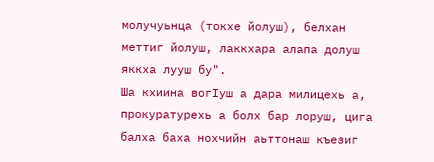молучуьнца (токхе йолуш), белхан меттиг йолуш, лаккхара алапа долуш яккха лууш бу".
Ша кхиина вогIуш а дара милицехь а, прокуратурехь а болх бар лоруш, цига балха баха нохчийн аьттонаш къезиг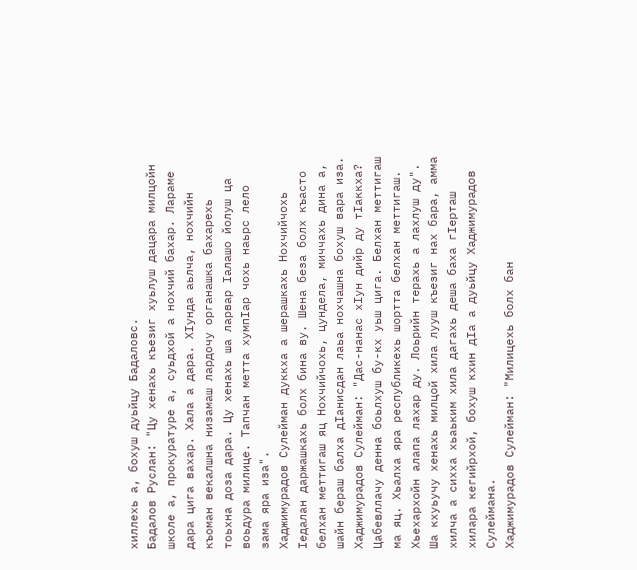хиллехь а, бохуш дуьйцу Бадаловс.
Бадалов Руслан: "Цу хенахь къезиг хуьлуш дацара милцойн школе а, прокуратуре а, суьдхой а нохчий бахар. Лараме дара цига вахар. Хала а дара. ХIунда аьлча, нохчийн къоман векалшна низамаш лардочу органашка бахарехь тоьхна доза дара. Цу хенахь ша ларвар Iалашо йолуш ца воьдура милице. Тапчан метта хумпIар чохь наьрс лело зама яра иза".
Хаджимурадов Сулейман дуккха а шерашкахь Нохчийчохь Iедалан даржашкахь болх бина ву. Шена беза болх къасто белхан меттигаш яц Нохчийчохь, цундела, миччахь дина а, шайн бераш балха дIанисдан лаьа нохчашна бохуш вара иза.
Хаджимурадов Сулейман: "Дас-нанас хIун дийр ду тIаккха? Цабевллачу денна боьлхуш бу-кх уьш цига. Белхан меттигаш ма яц. Хьалха яра республикехь шортта белхан меттигаш. Хьехархойн алапа лахар ду. Лоьрийн терахь а лахлуш ду".
Ша кхуьучу хенахь милцой хила лууш къезиг нах бара, амма хилча а сихха хьаьким хила дагахь деша баха гIерташ хилара кегийрхой, бохуш кхин дIа а дуьйцу Хаджимурадов Сулеймана.
Хаджимурадов Сулейман: "Милицехь болх бан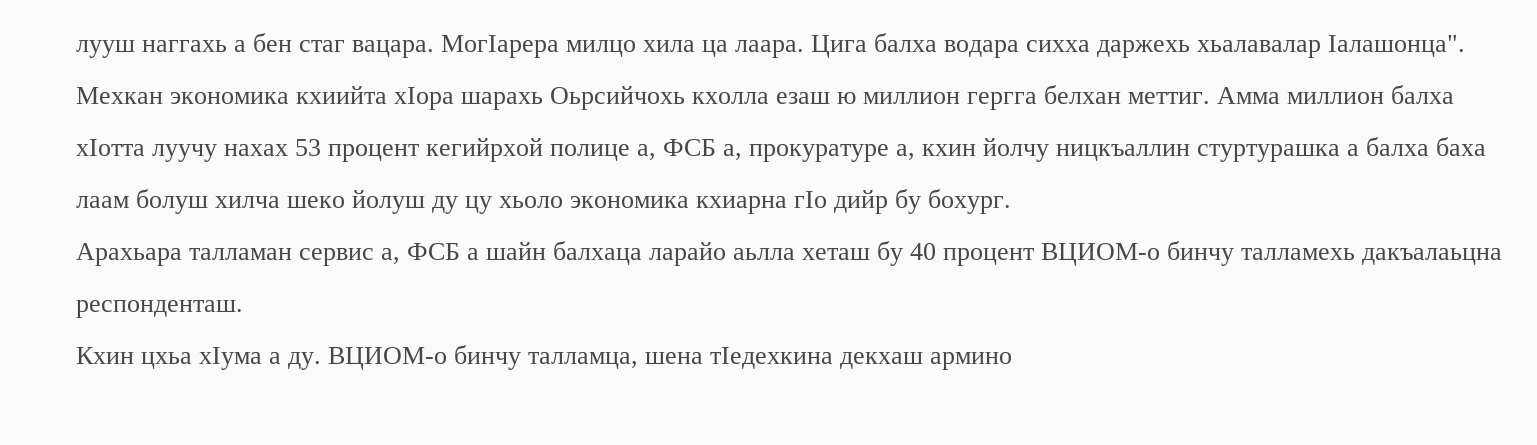лууш наггахь а бен стаг вацара. МогIарера милцо хила ца лаара. Цига балха водара сихха даржехь хьалавалар Iалашонца".
Мехкан экономика кхиийта хIора шарахь Оьрсийчохь кхолла езаш ю миллион гергга белхан меттиг. Амма миллион балха хIотта луучу нахах 53 процент кегийрхой полице а, ФСБ а, прокуратуре а, кхин йолчу ницкъаллин стуртурашка а балха баха лаам болуш хилча шеко йолуш ду цу хьоло экономика кхиарна гIо дийр бу бохург.
Арахьара талламан сервис а, ФСБ а шайн балхаца ларайо аьлла хеташ бу 40 процент ВЦИОМ-о бинчу талламехь дакъалаьцна респонденташ.
Кхин цхьа хIума а ду. ВЦИОМ-о бинчу талламца, шена тIедехкина декхаш армино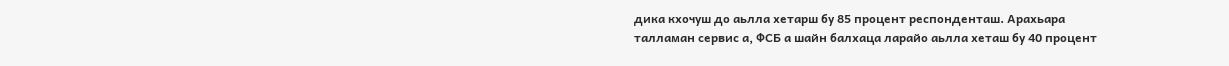дика кхочуш до аьлла хетарш бу 85 процент респонденташ. Арахьара талламан сервис а, ФСБ а шайн балхаца ларайо аьлла хеташ бу 40 процент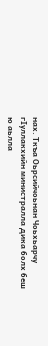нах. Ткъа Оьрсийчоьнан Чоьхьарчу гIуллакхийн министралла дика болх беш ю аьлла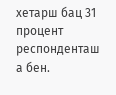хетарш бац 31 процент респонденташ а бен.